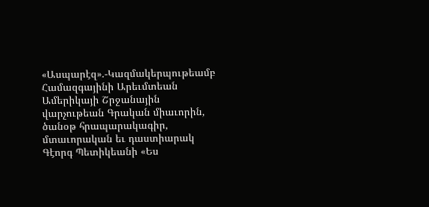«Ասպարէզ».-Կազմակերպութեամբ Համազգայինի Արեւմտեան Ամերիկայի Շրջանային վարչութեան Գրական միաւորին, ծանօթ հրապարակագիր, մտաւորական եւ դաստիարակ Գէորգ Պետիկեանի «Ես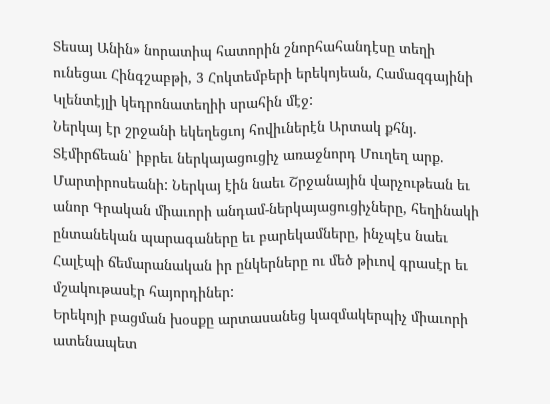Տեսայ Անին» նորատիպ հատորին շնորհահանդէսը տեղի ունեցաւ Հինգշաբթի, 3 Հոկտեմբերի երեկոյեան, Համազգայինի Կլենտէյլի կեդրոնատեղիի սրահին մէջ:
Ներկայ էր շրջանի եկեղեցւոյ հովիւներէն Արտակ քհնյ. Տէմիրճեան՝ իբրեւ ներկայացուցիչ առաջնորդ Մուղեղ արք. Մարտիրոսեանի: Ներկայ էին նաեւ Շրջանային վարչութեան եւ անոր Գրական միաւորի անդամ-ներկայացուցիչները, հեղինակի ընտանեկան պարագաները եւ բարեկամները, ինչպէս նաեւ Հալէպի ճեմարանական իր ընկերները ու մեծ թիւով գրասէր եւ մշակութասէր հայորդիներ:
Երեկոյի բացման խօսքը արտասանեց կազմակերպիչ միաւորի ատենապետ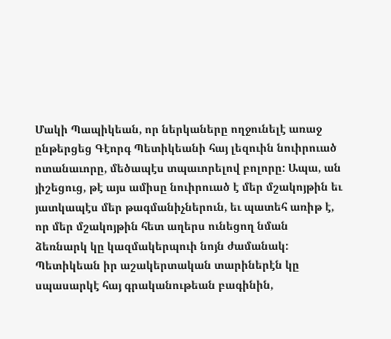Մակի Պապիկեան, որ ներկաները ողջունելէ առաջ ընթերցեց Գէորգ Պետիկեանի հայ լեզուին նուիրուած ոտանաւորը, մեծապէս տպաւորելով բոլորը: Ապա, ան յիշեցուց, թէ այս ամիսը նուիրուած է մեր մշակոյթին եւ յատկապէս մեր թագմանիչներուն, եւ պատեհ առիթ է, որ մեր մշակոյթին հետ աղերս ունեցող նման ձեռնարկ կը կազմակերպուի նոյն ժամանակ:
Պետիկեան իր աշակերտական տարիներէն կը սպասարկէ հայ գրականութեան բագինին,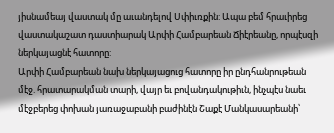յիսնամեայ վաստակ մը աւանդելով Սփիւռքին: Ապա բեմ հրաւիրեց վաստակաշատ դաստիարակ Արփի Համբարեան Ճիէրեանը, որպէսզի ներկայացնէ հատորը:
Արփի Համբարեան նախ ներկայացուց հատորը իր ընդհանրութեան մէջ. հրատարակման տարի, վայր եւ բովանդակութիւն, ինչպէս նաեւ մէջբերեց փոխան յառաջաբանի բաժինէն Շաքէ Մանկասարեանի՝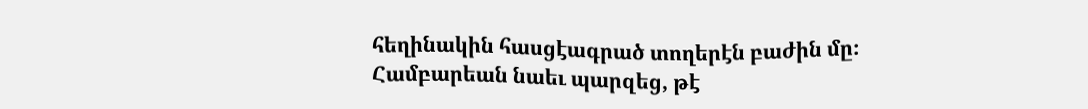հեղինակին հասցէագրած տողերէն բաժին մը։
Համբարեան նաեւ պարզեց, թէ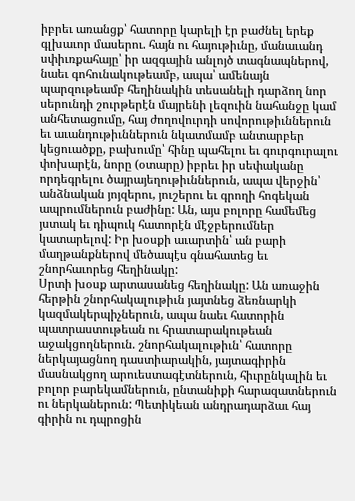իբրեւ առանցք՝ հատորը կարելի էր բաժնել երեք գլխաւոր մասերու. հայն ու հայութիւնը, մանաւանդ սփիւռքահայը՝ իր ազգային անլոյծ տագնապներով, նաեւ գոհունակութեամբ, ապա՝ ամենայն պարզութեամբ հեղինակին տեսանելի դարձող նոր սերունդի շուրթերէն մայրենի լեզուին նահանջը կամ անհետացումը, հայ ժողովուրդի սովորութիւններուն եւ աւանդութիւններուն նկատմամբ անտարբեր կեցուածքը, բախումը՝ հինը պահելու եւ գուրգուրալու փոխարէն, նորը (օտարը) իբրեւ իր սեփականը որդեգրելու ծայրայեղութիւններուն, ապա վերջին՝ անձնական յոյզերու, յուշերու եւ գրողի հոգեկան ապրումներուն բաժինը: Ան, այս բոլորը համեմեց յստակ եւ դիպուկ հատորէն մէջբերումներ կատարելով: Իր խօսքի աւարտին՝ ան բարի մաղթանքներով մեծապէս գնահատեց եւ շնորհաւորեց հեղինակը:
Սրտի խօսք արտասանեց հեղինակը: Ան առաջին հերթին շնորհակալութիւն յայտնեց ձեռնարկի կազմակերպիչներուն, ապա նաեւ հատորին պատրաստութեան ու հրատարակութեան աջակցողներուն. շնորհակալութիւն՝ հատորը ներկայացնող դաստիարակին, յայտագիրին մասնակցող արուեստագէտներուն, հիւրընկալին եւ բոլոր բարեկամներուն, ընտանիքի հարազատներուն ու ներկաներուն: Պետիկեան անդրադարձաւ հայ գիրին ու դպրոցին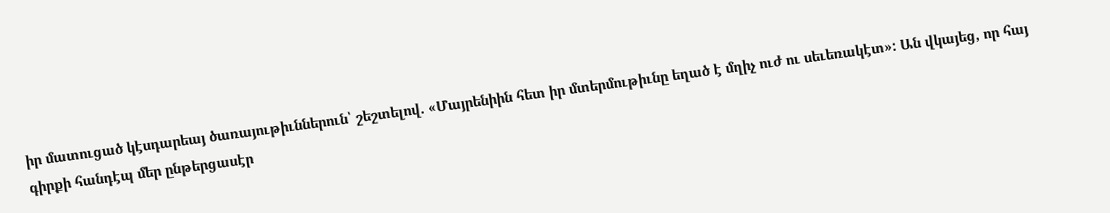իր մատուցած կէսդարեայ ծառայութիւններուն՝ շեշտելով. «Մայրենիին հետ իր մտերմութիւնը եղած է մղիչ ուժ ու սեւեռակէտ»: Ան վկայեց, որ հայ գիրքի հանդէպ մեր ընթերցասէր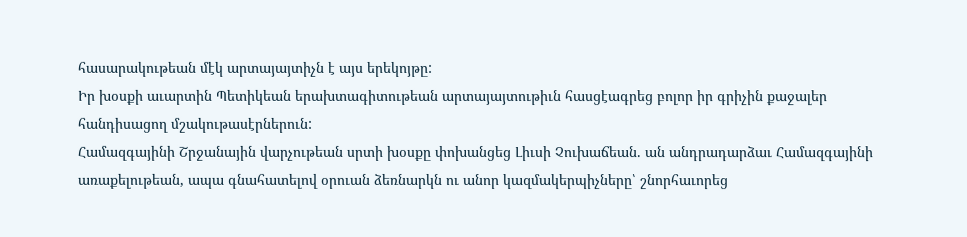հասարակութեան մէկ արտայայտիչն է այս երեկոյթը:
Իր խօսքի աւարտին Պետիկեան երախտագիտութեան արտայայտութիւն հասցէագրեց բոլոր իր գրիչին քաջալեր հանդիսացող մշակութասէրներուն:
Համազգայինի Շրջանային վարչութեան սրտի խօսքը փոխանցեց Լիւսի Չուխաճեան. ան անդրադարձաւ Համազգայինի առաքելութեան, ապա գնահատելով օրուան ձեռնարկն ու անոր կազմակերպիչները՝ շնորհաւորեց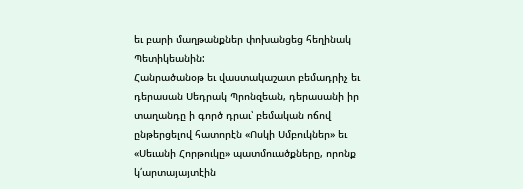եւ բարի մաղթանքներ փոխանցեց հեղինակ Պետիկեանին:
Հանրածանօթ եւ վաստակաշատ բեմադրիչ եւ դերասան Սեդրակ Պրոնզեան, դերասանի իր տաղանդը ի գործ դրաւ՝ բեմական ոճով ընթերցելով հատորէն «Ոսկի Սմբուկներ» եւ «Սեւանի Հորթուկը» պատմուածքները, որոնք կ՛արտայայտէին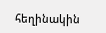հեղինակին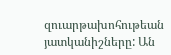զուարթախոհութեան յատկանիշները: Ան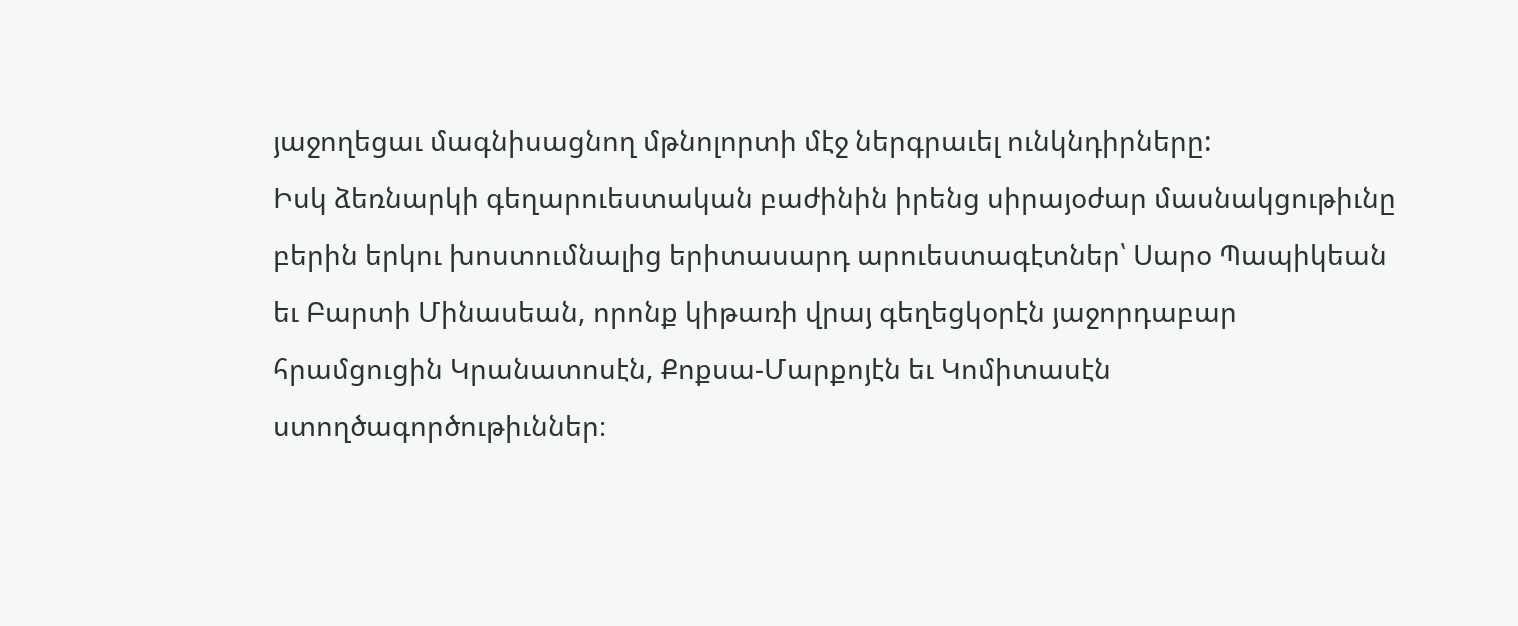յաջողեցաւ մագնիսացնող մթնոլորտի մէջ ներգրաւել ունկնդիրները:
Իսկ ձեռնարկի գեղարուեստական բաժինին իրենց սիրայօժար մասնակցութիւնը բերին երկու խոստումնալից երիտասարդ արուեստագէտներ՝ Սարօ Պապիկեան եւ Բարտի Մինասեան, որոնք կիթառի վրայ գեղեցկօրէն յաջորդաբար հրամցուցին Կրանատոսէն, Քոքսա-Մարքոյէն եւ Կոմիտասէն ստողծագործութիւններ։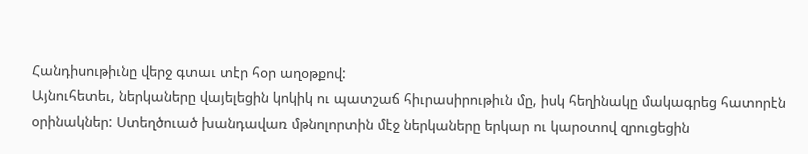Հանդիսութիւնը վերջ գտաւ տէր հօր աղօթքով:
Այնուհետեւ, ներկաները վայելեցին կոկիկ ու պատշաճ հիւրասիրութիւն մը, իսկ հեղինակը մակագրեց հատորէն օրինակներ: Ստեղծուած խանդավառ մթնոլորտին մէջ ներկաները երկար ու կարօտով զրուցեցին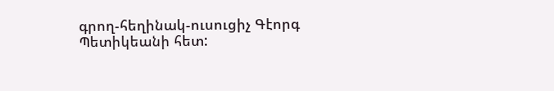գրող-հեղինակ-ուսուցիչ Գէորգ Պետիկեանի հետ: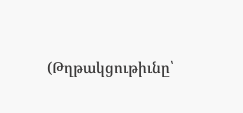(Թղթակցութիւնը՝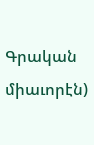Գրական միաւորէն)